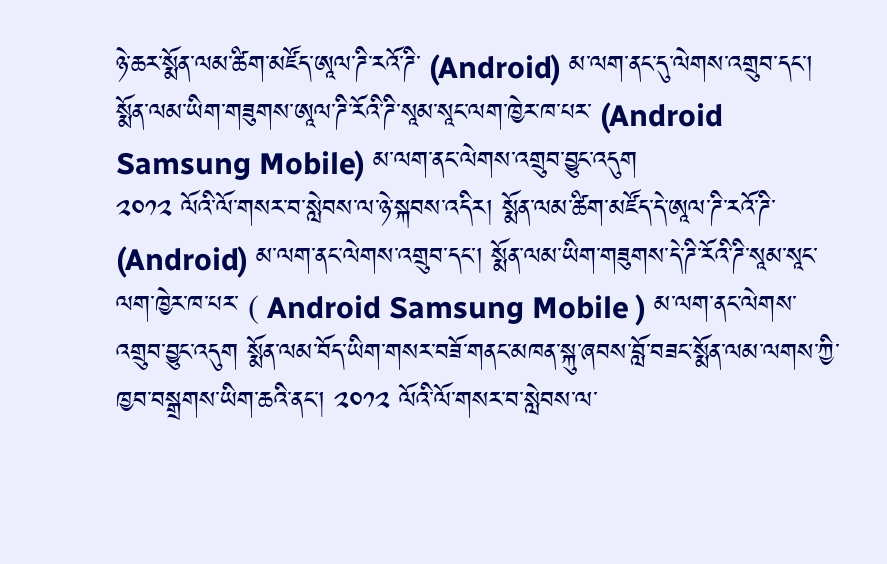ཉེ་ཆར་སྨོན་ལམ་ཚིག་མཛོད་ཨཱལ་ཌི་རའོ་ཌི་ (Android) མ་ལག་ནང་དུ་ལེགས་འགྲུབ་དང་། སྨོན་ལམ་ཡིག་གཟུགས་ཨཱལ་ཌི་རོའི་ཌི་སཱམ་སཱང་ལག་ཁྱེར་ཁ་པར་ (Android Samsung Mobile) མ་ལག་ནང་ལེགས་འགྲུབ་བྱུང་འདུག
༢༠༡༢ ལོའི་ལོ་གསར་བ་སླེབས་ལ་ཉེ་སྐབས་འདིར། སྨོན་ལམ་ཚིག་མཛོད་དེ་ཨཱལ་ཌི་རའོ་ཌི་ (Android) མ་ལག་ནང་ལེགས་འགྲུབ་དང་། སྨོན་ལམ་ཡིག་གཟུགས་དེ་ཌི་རོའི་ཌི་སཱམ་སཱང་ལག་ཁྱེར་ཁ་པར་ ( Android Samsung Mobile ) མ་ལག་ནང་ལེགས་འགྲུབ་བྱུང་འདུག སྨོན་ལམ་བོད་ཡིག་གསར་བཟོ་གནང་མཁན་སྐུ་ཞབས་བློ་བཟང་སྨོན་ལམ་ལགས་ཀྱི་ཁྱབ་བསྒྲགས་ཡིག་ཆའི་ནང་། ༢༠༡༢ ལོའི་ལོ་གསར་བ་སླེབས་ལ་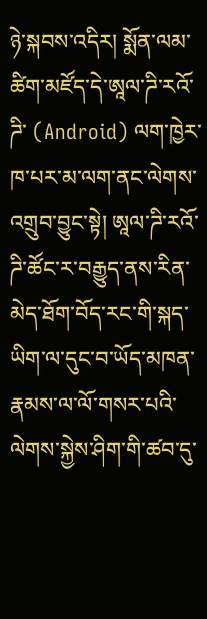ཉེ་སྐབས་འདིར། སྨོན་ལམ་ཚིག་མཛོད་དེ་ཨཱལ་ཌི་རའོ་ཌི་ (Android) ལག་ཁྱེར་ཁ་པར་མ་ལག་ནང་ལེགས་འགྲུབ་བྱུང་སྟེ། ཨཱལ་ཌི་རའོ་ཌི་ཚོང་ར་བརྒྱུད་ནས་རིན་མེད་ཐོག་བོད་རང་གི་སྐད་ཡིག་ལ་དུང་བ་ཡོད་མཁན་རྣམས་ལ་ལོ་གསར་པའི་ལེགས་སྐྱེས་ཤིག་གི་ཚབ་དུ་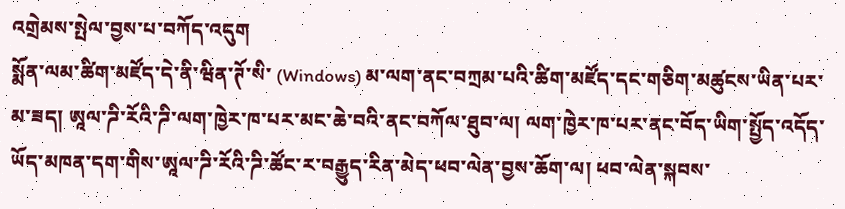འགྲེམས་སྤེལ་བྱས་པ་བཀོད་འདུག
སྨོན་ལམ་ཚིག་མཛོད་དེ་ནི་ཝིན་ཊོ་སི་ (Windows) མ་ལག་ནང་བཀྲམ་པའི་ཚིག་མཛོད་དང་གཅིག་མཚུངས་ཡིན་པར་མ་ཟད། ཨཱལ་ཌི་རོའི་ཌི་ལག་ཁྱེར་ཁ་པར་མང་ཆེ་བའི་ནང་བཀོལ་ཐུབ་ལ། ལག་ཁྱེར་ཁ་པར་ནང་བོད་ཡིག་སྤྱོད་འདོད་ཡོད་མཁན་དག་གིས་ཨཱལ་ཌི་རོའི་ཌི་ཚོང་ར་བརྒྱུད་རིན་མེད་ཕབ་ལེན་བྱས་ཆོག་ལ། ཕབ་ལེན་སྐབས་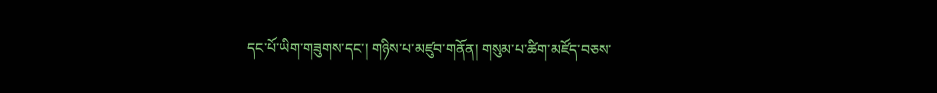དང་པོ་ཡིག་གཟུགས་དང་། གཉིས་པ་མཛུབ་གནོན། གསུམ་པ་ཚིག་མཛོད་བཅས་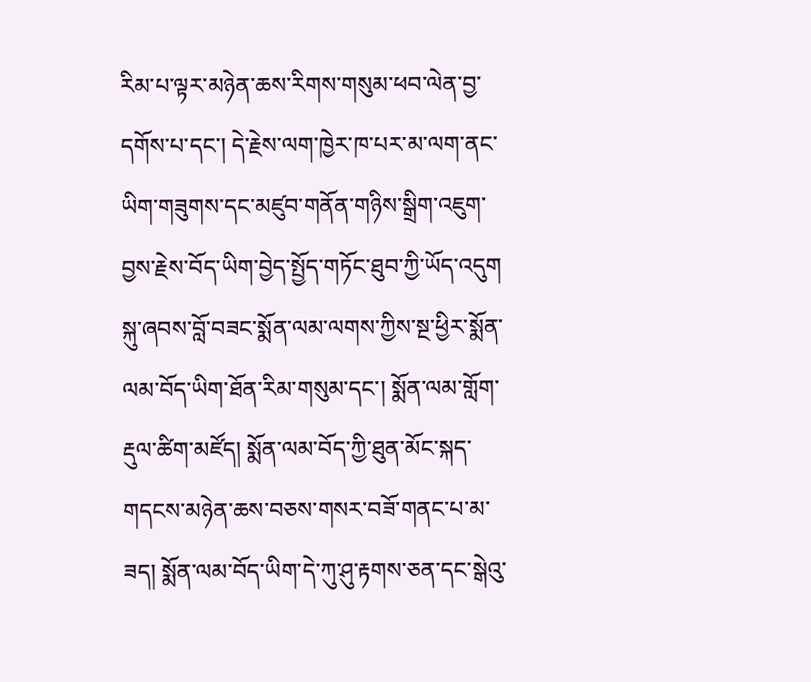རིམ་པ་ལྟར་མཉེན་ཆས་རིགས་གསུམ་ཕབ་ལེན་བྱ་དགོས་པ་དང་། དེ་རྗེས་ལག་ཁྱེར་ཁ་པར་མ་ལག་ནང་ཡིག་གཟུགས་དང་མཛུབ་གནོན་གཉིས་སྒྲིག་འཇུག་བྱས་རྗེས་བོད་ཡིག་བྱེད་སྤྱོད་གཏོང་ཐུབ་ཀྱི་ཡོད་འདུག
སྐུ་ཞབས་བློ་བཟང་སྨོན་ལམ་ལགས་ཀྱིས་སྔ་ཕྱིར་སྨོན་ལམ་བོད་ཡིག་ཐོན་རིམ་གསུམ་དང་། སྨོན་ལམ་གློག་རྡུལ་ཚིག་མཛོད། སྨོན་ལམ་བོད་ཀྱི་ཐུན་མོང་སྐད་གདངས་མཉེན་ཆས་བཅས་གསར་བཟོ་གནང་པ་མ་ཟད། སྨོན་ལམ་བོད་ཡིག་དེ་ཀུ་ཤུ་རྟགས་ཅན་དང་སྒེའུ་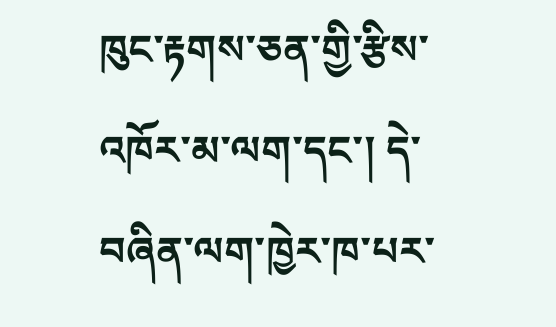ཁུང་རྟགས་ཅན་གྱི་རྩིས་འཁོར་མ་ལག་དང་། དེ་བཞིན་ལག་ཁྱེར་ཁ་པར་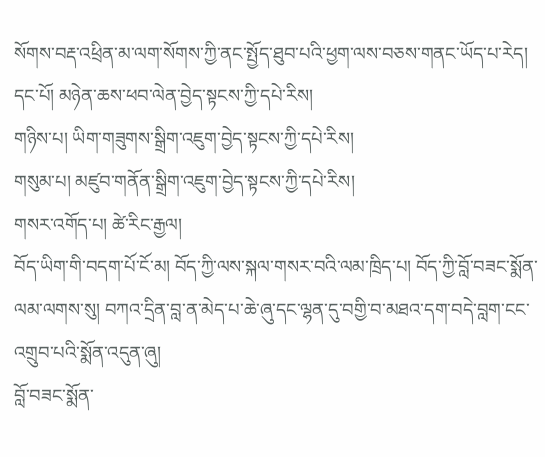སོགས་བརྡ་འཕྲིན་མ་ལག་སོགས་ཀྱི་ནང་སྤྱོད་ཐུབ་པའི་ཕྱག་ལས་བཅས་གནང་ཡོད་པ་རེད།
དང་པོ། མཉེན་ཆས་ཕབ་ལེན་བྱེད་སྟངས་ཀྱི་དཔེ་རིས།
གཉིས་པ། ཡིག་གཟུགས་སྒྲིག་འཇུག་བྱེད་སྟངས་ཀྱི་དཔེ་རིས།
གསུམ་པ། མཛུབ་གནོན་སྒྲིག་འཇུག་བྱེད་སྟངས་ཀྱི་དཔེ་རིས།
གསར་འགོད་པ། ཚེ་རིང་རྒྱལ།
བོད་ཡིག་གི་བདག་པོ་ངོ་མ། བོད་ཀྱི་ལས་སྐལ་གསར་བའི་ལམ་ཁྲིད་པ། བོད་ཀྱི་བློ་བཟང་སྨོན་ལམ་ལགས་སུ། བཀའ་དྲིན་བླ་ན་མེད་པ་ཆེ་ཞུ་དང་ལྷན་དུ་བགྱི་བ་མཐའ་དག་བདེ་བླག་ངང་འགྲུབ་པའི་སྨོན་འདུན་ཞུ།
བློ་བཟང་སྨོན་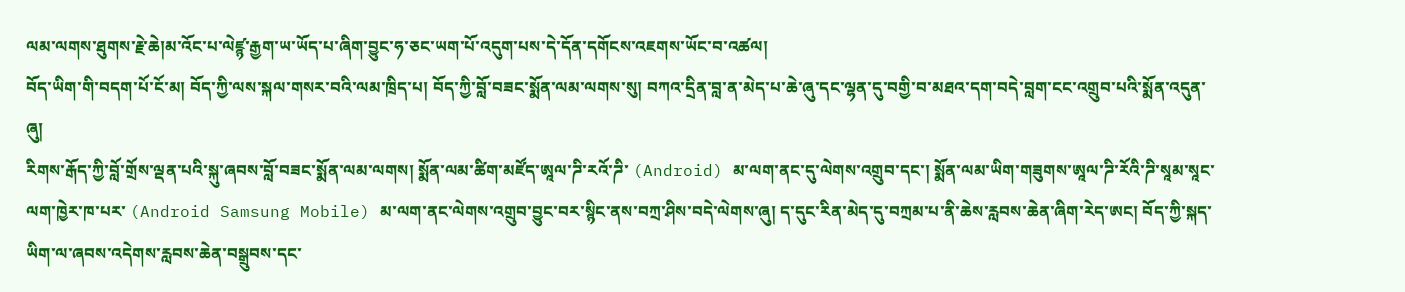ལམ་ལགས་ཐུགས་རྗེ་ཆེ།མ་འོང་པ་ལེཛྙ་རྒྱག་ཡ་ཡོད་པ་ཞིག་བྱུང་ཧ་ཅང་ཡག་པོ་འདུག་པས་དེ་དོན་དགོངས་འཇགས་ཡོང་བ་འཚལ།
བོད་ཡིག་གི་བདག་པོ་ངོ་མ། བོད་ཀྱི་ལས་སྐལ་གསར་བའི་ལམ་ཁྲིད་པ། བོད་ཀྱི་བློ་བཟང་སྨོན་ལམ་ལགས་སུ། བཀའ་དྲིན་བླ་ན་མེད་པ་ཆེ་ཞུ་དང་ལྷན་དུ་བགྱི་བ་མཐའ་དག་བདེ་བླག་ངང་འགྲུབ་པའི་སྨོན་འདུན་ཞུ།
རིགས་རྒོད་ཀྱི་བློ་གྲོས་ལྡན་པའི་སྐུ་ཞབས་བློ་བཟང་སྨོན་ལམ་ལགས། སྨོན་ལམ་ཚིག་མཛོད་ཨཱལ་ཌི་རའོ་ཌི་ (Android) མ་ལག་ནང་དུ་ལེགས་འགྲུབ་དང་། སྨོན་ལམ་ཡིག་གཟུགས་ཨཱལ་ཌི་རོའི་ཌི་སཱམ་སཱང་ལག་ཁྱེར་ཁ་པར་ (Android Samsung Mobile) མ་ལག་ནང་ལེགས་འགྲུབ་བྱུང་བར་སྙིང་ནས་བཀྲ་ཤིས་བདེ་ལེགས་ཞུ། ད་དུང་རིན་མེད་དུ་བཀྲམ་པ་ནི་ཆེས་རླབས་ཆེན་ཞིག་རེད་ཨང། བོད་ཀྱི་སྐད་ཡིག་ལ་ཞབས་འདེགས་རླབས་ཆེན་བསྒྲུབས་དང་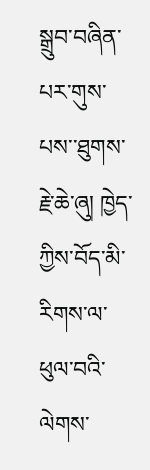སྒྲུབ་བཞིན་པར་གུས་པས་་ཐུགས་རྗེ་ཆེ་ཞུ། ཁྱེད་ཀྱིས་བོད་མི་རིགས་ལ་ཕུལ་བའི་ལེགས་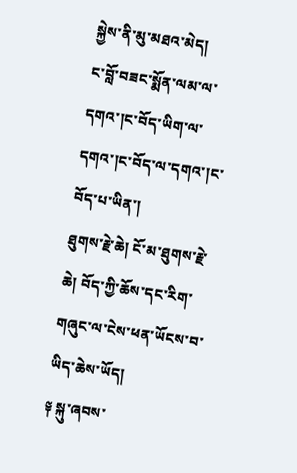སྐྱེས་ནི་མུ་མཐའ་མེད།
ང་བློ་བཟང་སྨོན་ལམ་ལ་དགའ་།ང་བོད་ཡིག་ལ་དགའ་།ང་བོད་ལ་དགའ་།ང་བོད་པ་ཡིན་།
ཐུགས་རྗེ་ཆེ། ངོ་མ་ཐུགས་རྗེ་ཆེ། བོད་ཀྱི་ཆོས་དང་རིག་གཞུང་ལ་ངེས་ཕན་ཡོངས་བ་ཡིད་ཆེས་ཡོད།
༈ སྐུ་ཞབས་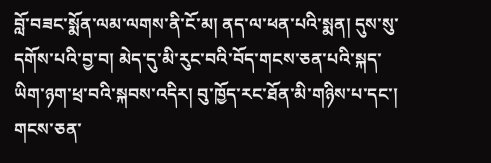བློ་བཟང་སྨོན་ལམ་ལགས་ནི་ངོ་མ། ནད་ལ་ཕན་པའི་སྨན། དུས་སུ་དགོས་པའི་བྱ་བ། མེད་དུ་མི་རུང་བའི་བོད་གངས་ཅན་པའི་སྐད་ཡིག་ཉག་ཕྲ་བའི་སྐབས་འདིར། བུ་ཁྱོད་རང་ཐོན་མི་གཉིས་པ་དང་། གངས་ཅན་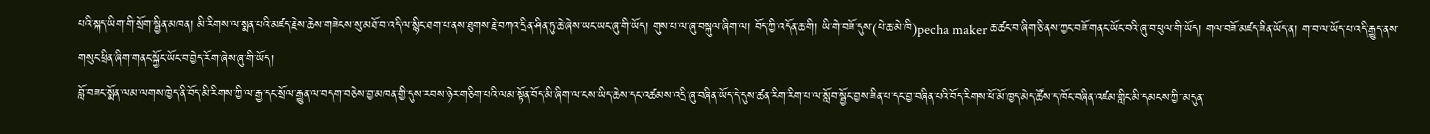པའི་སྐད་ཡིག་གི་སྲོག་སྦྱིན་མཁན། མི་རིགས་ལ་སྨན་པའི་མཛད་རྗེས་ཆེས་གཟེངས་སུ་མཐོ་བ་འདི་ལ་སྙིང་ཐག་པ་ནས་ཐུགས་རྗེ་བཀའ་དྲིན་ཤིན་ཏུ་ཆེ་ཞེས་ཡང་ཡང་ཞུ་གི་ཡོད། གུས་པ་ལ་ཞུ་བསྐུལ་ཞིག་ལ། བོད་ཀྱི་འདོན་ཆ་གི། ཡི་གེ་བཟོ་དུས་(པེ་ཆ་མེ་ཁི)pecha maker ཆ་ཚང་བ་ཞིག་ཅི་ནས་ཀྱང་བཟོ་གནང་ཡོང་བའི་ཞུ་བ་ཕུལ་གི་ཡོད། གལ་བཟོ་མཛད་ཟིན་ཡོད་ན། ག་བ་ལ་ཡོད་པ་འདི་རྒྱུད་ནས་གསུང་ཕྲིན་ཞིག་གནང་སྐྱོང་ཡོང་བ་བྱེད་རོག་ཞེས་ཞུ་གི་ཡོད།
བློ་བཟང་སྨོན་ལམ་ལགས་ཁྱེད་ནི་བོད་མི་རིགས་ཀྱི་ལ་རྒྱ་དང་སྲོལ་རྒྱུན་ལ་བདག་བཅེས་བྱ་མཁན་གྱི་དུས་རབས་ཉེར་གཅིག་པའི་ལམ་སྟོན་བོད་མི་ཞིག་ལ་ངས་ཡིད་ཆེས་དང་འཚམས་འདྲི་ཞུ་བཞིན་ཡོད་དེ་དུས་ཚན་རིག་རིག་པ་ལ་སློབ་སྦྱོང་བྱས་ཟིན་པ་དང་བྱ་བཞིན་པའི་བོད་རིགས་ཕོ་མོ་ཁྱད་མེད་ཚོས་ད་ཁོང་བཞིན་འཛམ་གླིང་མི་དམངས་ཀྱི་་མདུན་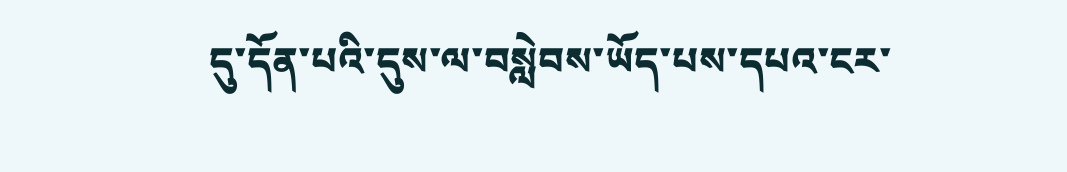དུ་དོན་པའི་དུས་ལ་བསླེབས་ཡོད་པས་དཔའ་ངར་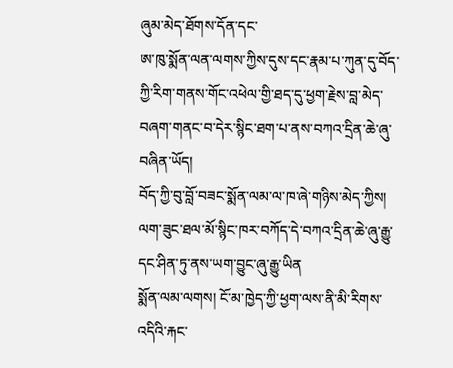ཞུམ་མེད་ཐོགས་དོན་དང་
ཨ་ཁུ་སྨོན་ལན་ལགས་ཀྱིས་དུས་དང་རྣམ་པ་ཀུན་དུ་བོད་ཀྱི་རིག་གནས་གོང་འཕེལ་གྱི་ཐད་དུ་ཕྱག་རྗེས་བླ་མེད་བཞག་གནང་བ་དེར་སྙིང་ཐག་པ་ནས་བཀའ་དྲིན་ཆེ་ཞུ་བཞིན་ཡོད།
བོད་ཀྱི་བུ་བློ་བཟང་སྨོན་ལམ་ལ་ཁ་ཞེ་གཉིས་མེད་ཀྱིས། ལག་ཟུང་ཐལ་མོ་སྙིང་ཁར་བཀོད་དེ་བཀའ་དྲིན་ཆེ་ཞུ་རྒྱུ་དང་ཤིན་ཏུ་ནས་ཡག་བྱུང་ཞུ་རྒྱུ་ཡིན
སྨོན་ལམ་ལགས། ངོ་མ་ཁྱེད་ཀྱི་ཕྱག་ལས་ནི་མི་རིགས་འདིའི་རྐང་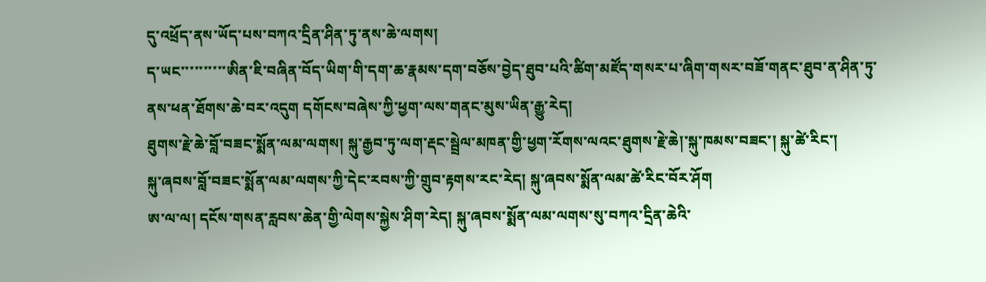དུ་འཕྲོད་ནས་ཡོད་པས་བཀའ་དྲིན་ཤིན་ཏུ་ནས་ཆེ་ལགས།
ད་ཡང་་་་་་་་་་ཨིན་ཇི་བཞིན་བོད་ཡིག་གི་དག་ཆ་རྣམས་དག་བཅོས་བྱེད་ཐུབ་པའི་ཚིག་མཛོད་གསར་པ་ཞིག་གསར་བཟོ་གནང་ཐུབ་ན་ཤིན་ཏུ་ནས་ཕན་ཐོགས་ཆེ་བར་འདུག དགོངས་བཞེས་ཀྱི་ཕྱག་ལས་གནང་མུས་ཡིན་རྒྱུ་རེད།
ཐུགས་རྗེ་ཆེ་བློ་བཟང་སྨོན་ལམ་ལགས། སྐུ་རྒྱབ་ཏུ་ལག་རྡང་སྦྲེལ་མཁན་གྱི་ཕྱག་རོགས་ལའང་ཐུགས་རྗེ་ཆེ།་སྐུ་ཁམས་བཟང་། སྐུ་ཚེ་རིང་།
སྐུ་ཞབས་བློ་བཟང་སྨོན་ལམ་ལགས་ཀྱི་དེང་རབས་ཀྱི་གྲུབ་རྟགས་རང་རེད། སྐུ་ཞབས་སྨོན་ལམ་ཚེ་རིང་བོར་ཤོག
ཨ་ལ་ལ། དངོས་གསན་རླབས་ཆེན་གྱི་ལེགས་སྐྱེས་ཤིག་རེད། སྐུ་ཞབས་སྨོན་ལམ་ལགས་སུ་བཀའ་དྲིན་ཆེའི་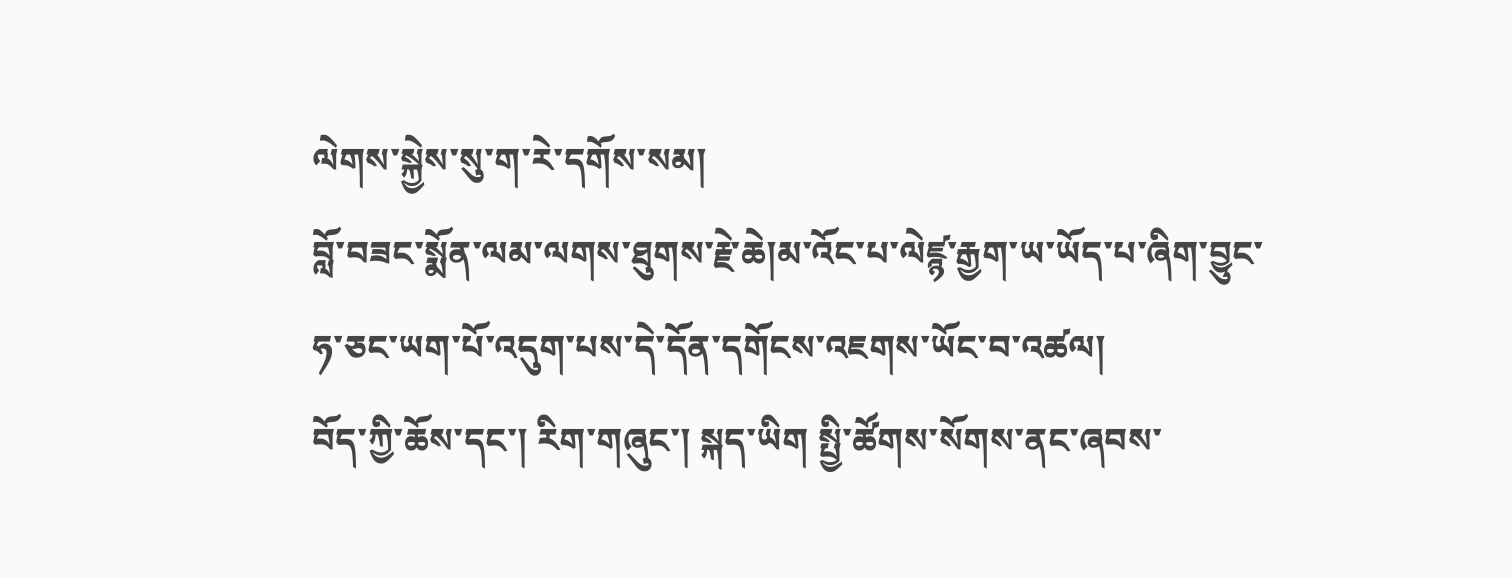ལེགས་སྐྱེས་སུ་ག་རེ་དགོས་སམ།
བློ་བཟང་སྨོན་ལམ་ལགས་ཐུགས་རྗེ་ཆེ།མ་འོང་པ་ལེཛྙ་རྒྱག་ཡ་ཡོད་པ་ཞིག་བྱུང་ཧ་ཅང་ཡག་པོ་འདུག་པས་དེ་དོན་དགོངས་འཇགས་ཡོང་བ་འཚལ།
བོད་ཀྱི་ཆོས་དང་། རིག་གཞུང་། སྐད་ཡིག སྤྱི་ཚོགས་སོགས་ནང་ཞབས་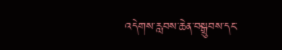འདེགས་རླབས་ཆེན་བསྒྲུབས་དང་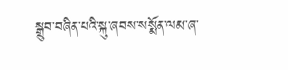སྒྲུབ་བཞིན་པའི་སྐུ་ཞབས་སསྨོན་ལམ་ཞ་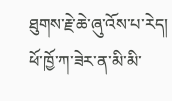ཐུགས་རྗེ་ཆེ་ཞུ་འོས་པ་རེད།
ཕོ་ཁྱོ་ཀ་ཟེར་ན་མི་མི་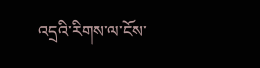འདྲའི་རིགས་ལ་ངོས་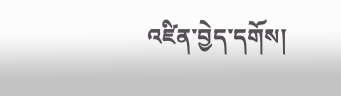འཛིན་བྱེད་དགོས།